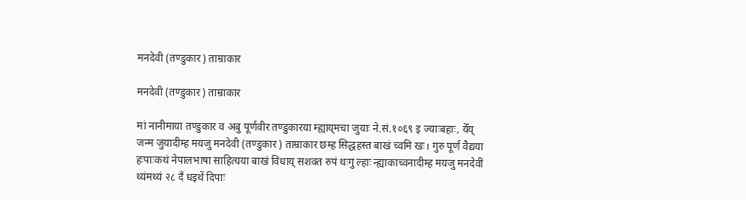मनदेवी (तण्डुकार) ताम्राकार

मनदेवी (तण्डुकार) ताम्राकार

मां नानीमाया तण्डुकार व अबु पूर्णवीर तण्डुकारया म्ह्याय्‌मचा जुयाः ने.सं.१०६९ इ ज्याःबहाः, येँय् जन्म जुयादीम्ह मयजु मनदेवी (तण्डुकार) ताम्राकार छम्ह सिद्धहस्त बाखं च्वमि खः। गुरु पूर्ण वैद्यया हःपाःकथं नेपालभाषा साहित्यया बाखं विधाय् सशक्त रुपं थःगु ल्हाः न्ह्याकाच्वनादीम्ह मयजु मनदेवीं थ्यंमथ्यं २८ दँ धइथें दिपाः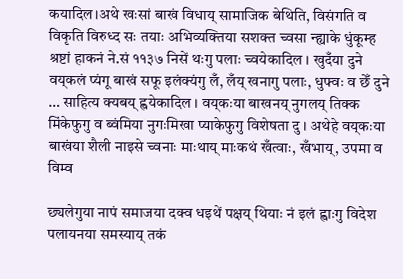कयादिल।अथे खःसां बाखं विधाय् सामाजिक बेथिति, विसंगति व विकृति विरुध्द सः तयाः अभिव्यक्तिया सशक्त च्वसा न्ह्याके धुंकूम्ह श्रष्टां हाकनं ने.सं ११३७ निसें थःगु पलाः च्वयेकादिल । खुदँया दुने वय्‌कलं प्यंगू बाखं सफू इलंक्यंगु लँ, लँय् खनागु पलाः, धुफ्वः व छेँ दुने … साहित्य क्यबय् ह्वयेकादिल । वय्‌कःया बाखनय् नुगलय् तिक्क मिंकेफुगु व ब्वंमिया नुगःमिखा प्याकेफुगु विशेषता दु । अथेहे वय्‌कःया बाखंया शैली नाइसे च्वनाः माःथाय् माःकथं खँत्वाः, खँभाय्, उपमा व विम्व

छ्यलेगुया नापं समाजया दक्व धइथें पक्षय् थियाः नं इलं ह्वाःगु विदेश पलायनया समस्याय् तकं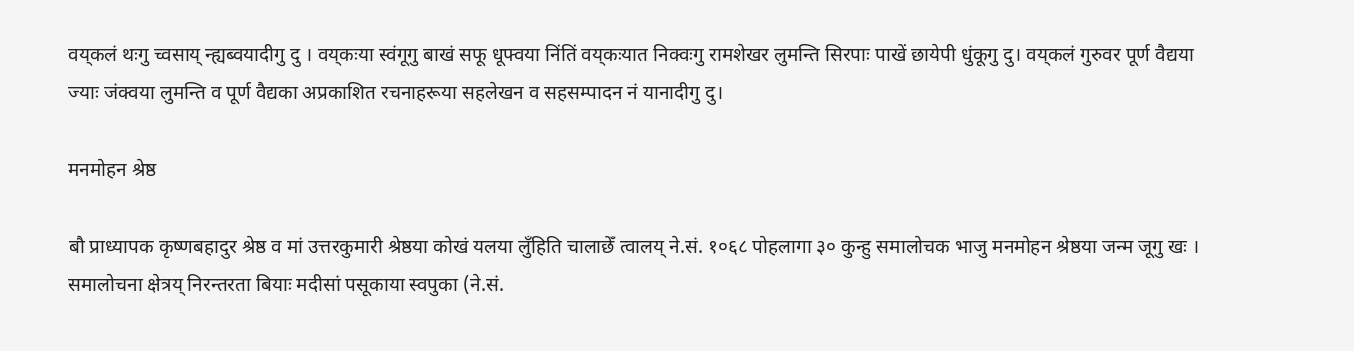वय्‌कलं थःगु च्वसाय् न्ह्यब्वयादीगु दु । वय्‌कःया स्वंगूगु बाखं सफू धूफ्वया निंतिं वय्‌कःयात निक्वःगु रामशेखर लुमन्ति सिरपाः पाखें छायेपी धुंकूगु दु। वय्‌कलं गुरुवर पूर्ण वैद्यया ज्याः जंक्वया लुमन्ति व पूर्ण वैद्यका अप्रकाशित रचनाहरूया सहलेखन व सहसम्पादन नं यानादीगु दु।

मनमोहन श्रेष्ठ

बौ प्राध्यापक कृष्णबहादुर श्रेष्ठ व मां उत्तरकुमारी श्रेष्ठया कोखं यलया लुँहिति चालाछेँ त्वालय् ने.सं. १०६८ पोहलागा ३० कुन्हु समालोचक भाजु मनमोहन श्रेष्ठया जन्म जूगु खः । समालोचना क्षेत्रय् निरन्तरता बियाः मदीसां पसूकाया स्वपुका (ने.सं.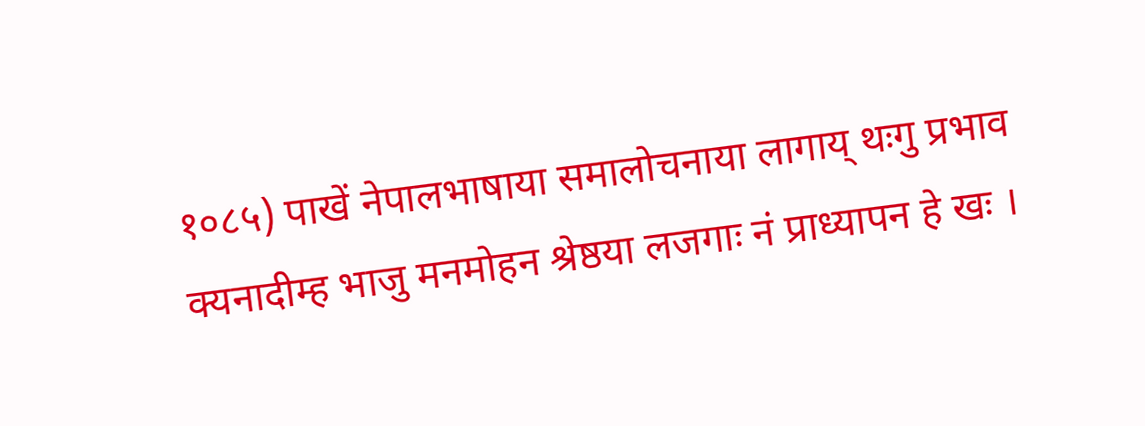१०८५) पाखें नेपालभाषाया समालोचनाया लागाय् थःगु प्रभाव क्यनादीम्ह भाजु मनमोहन श्रेष्ठया लजगाः नं प्राध्यापन हे खः ।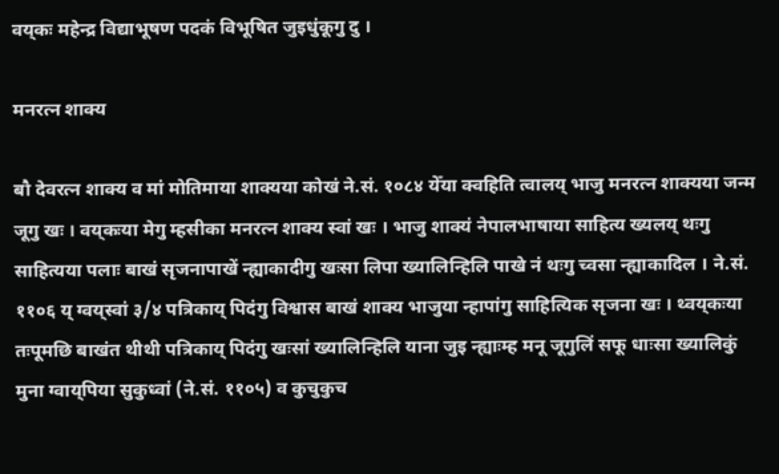वय्‌कः महेन्द्र विद्याभूषण पदकं विभूषित जुइधुंकूगु दु ।

मनरत्न शाक्य

बौ देवरत्न शाक्य व मां मोतिमाया शाक्यया कोखं ने.सं. १०८४ येँया क्वहिति त्वालय् भाजु मनरत्न शाक्यया जन्म जूगु खः । वय्‌कःया मेगु म्हसीका मनरत्न शाक्य स्वां खः । भाजु शाक्यं नेपालभाषाया साहित्य ख्यलय् थःगु साहित्यया पलाः बाखं सृजनापाखें न्ह्याकादीगु खःसा लिपा ख्यालिन्हिलि पाखे नं थःगु च्वसा न्ह्याकादिल । ने.सं. ११०६ य् ग्वय्‌स्वां ३/४ पत्रिकाय् पिदंगु विश्वास बाखं शाक्य भाजुया न्हापांगु साहित्यिक सृजना खः । थ्वय्‌कःया तःपूमछि बाखंत थीथी पत्रिकाय् पिदंगु खःसां ख्यालिन्हिलि याना जुइ न्ह्याःम्ह मनू जूगुलिं सफू धाःसा ख्यालिकुं मुना ग्वाय्‌पिया सुकुध्वां (ने.सं. ११०५) व कुचुकुच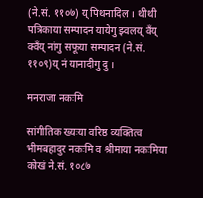(ने.सं. ११०७) य् पिथनादिल । थीथी पत्रिकाया सम्पादन यायेगु झ्वलय् वँय् क्वँय् नांगु सफूया सम्पादन (ने.सं. ११०९)य् नं यानादीगु दु ।

मनराजा नकःमि

सांगीतिक ख्यःया वरिष्ठ व्यक्तित्व भीमबहादुर नकःमि व श्रीमाया नकःमिया कोखं ने.सं. १०८७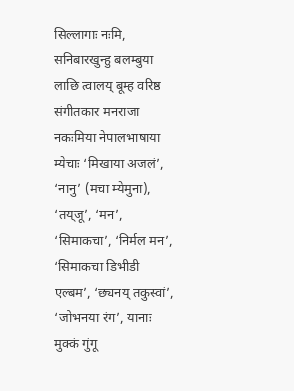सिल्लागाः नःमि, सनिबारखुन्हु बलम्बुया लाछि त्वालय्‌ बूम्ह वरिष्ठ संगीतकार मनराजा नकःमिया नेपालभाषाया म्येचाः ‘मिखाया अजलं’, ‘नानु’ (मचा म्येमुना), ‘तय्‌जू’, ‘मन’, ‘सिमाकचा’, ‘निर्मल मन’, ‘सिमाकचा डिभीडी एल्बम’, ‘छ्यनय्‌ तकुस्वां’, ‘जोभनया रंग’, यानाः मुक्कं गुंगू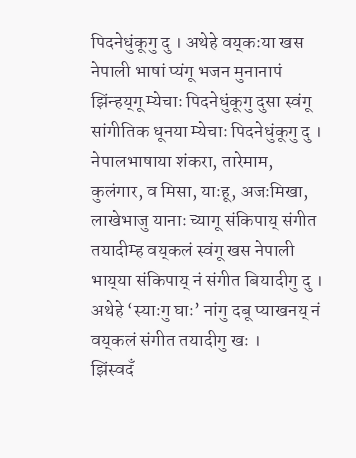पिदनेधुंकूगु दु । अथेहे वय्‌कःया खस नेपाली भाषां प्यंगू भजन मुनानापं झिंन्हय्‌गू म्येचाः पिदनेधुंकूगु दुसा स्वंगू सांगीतिक धूनया म्येचाः पिदनेधुंकूगु दु । नेपालभाषाया शंकरा, तारेमाम, कुलंगार, व मिसा, याःहू, अजःमिखा, लाखेभाजु यानाः च्यागू संकिपाय्‌ संगीत तयादीम्ह वय्‌कलं स्वंगू खस नेपाली भाय्‌या संकिपाय्‌ नं संगीत बियादीगु दु । अथेहे ‘स्याःगु घाः’ नांगु दबू प्याखनय्‌ नं वय्‌कलं संगीत तयादीगु खः ।
झिंस्वदँ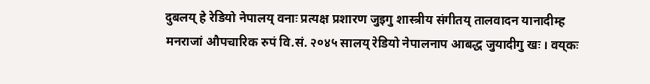दुबलय्‌ हे रेडियो नेपालय्‌ वनाः प्रत्यक्ष प्रशारण जुइगु शास्त्रीय संगीतय्‌ तालवादन यानादीम्ह मनराजां औपचारिक रुपं वि.सं. २०४५ सालय्‌ रेडियो नेपालनाप आबद्ध जुयादीगु खः । वय्‌कः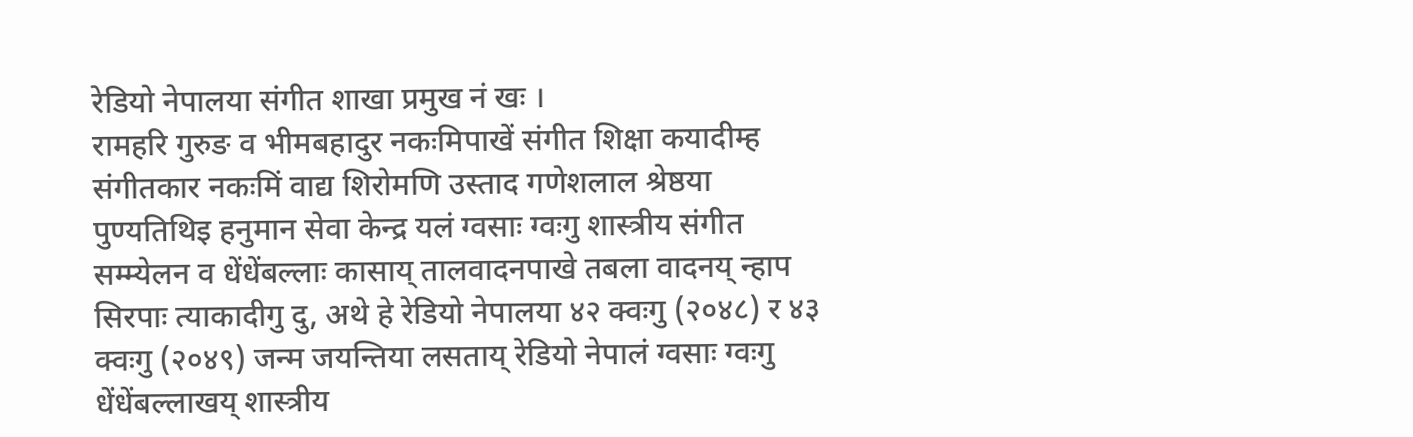रेडियो नेपालया संगीत शाखा प्रमुख नं खः ।
रामहरि गुरुङ व भीमबहादुर नकःमिपाखें संगीत शिक्षा कयादीम्ह संगीतकार नकःमिं वाद्य शिरोमणि उस्ताद गणेशलाल श्रेष्ठया पुण्यतिथिइ हनुमान सेवा केन्द्र यलं ग्वसाः ग्वःगु शास्त्रीय संगीत सम्म्येलन व धेंधेंबल्लाः कासाय्‌ तालवादनपाखे तबला वादनय्‌ न्हाप सिरपाः त्याकादीगु दु, अथे हे रेडियो नेपालया ४२ क्वःगु (२०४८) र ४३ क्वःगु (२०४९) जन्म जयन्तिया लसताय्‌ रेडियो नेपालं ग्वसाः ग्वःगु धेंधेंबल्लाखय्‌ शास्त्रीय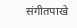संगीतपाखे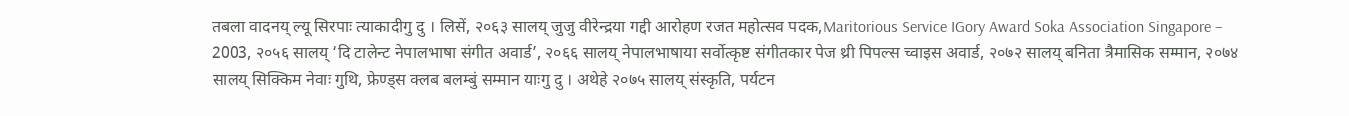तबला वादनय्‌ ल्यू सिरपाः त्याकादीगु दु । लिसें, २०६३ सालय्‌ जुजु वीरेन्द्रया गद्दी आरोहण रजत महोत्सव पदक,Maritorious Service IGory Award Soka Association Singapore – 2003, २०५६ सालय्‌ ‘दि टालेन्ट नेपालभाषा संगीत अवार्ड’, २०६६ सालय्‌ नेपालभाषाया सर्वोत्कृष्ट संगीतकार पेज थ्री पिपल्स च्वाइस अवार्ड, २०७२ सालय्‌ बनिता त्रैमासिक सम्मान, २०७४ सालय्‌ सिक्किम नेवाः गुथि, फ्रेण्ड्स क्लब बलम्बुं सम्मान याःगु दु । अथेहे २०७५ सालय्‌ संस्कृति, पर्यटन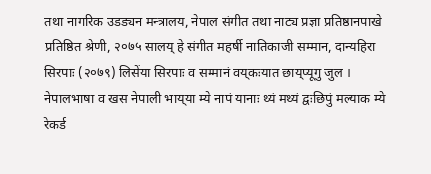तथा नागरिक उडड्यन मन्त्रालय, नेपाल संगीत तथा नाट्य प्रज्ञा प्रतिष्ठानपाखे प्रतिष्ठित श्रेणी, २०७५ सालय्‌ हे संगीत महर्षी नातिकाजी सम्मान, दान्यहिरा सिरपाः (२०७९) लिसेंया सिरपाः व सम्मानं वय्‌कःयात छाय्‌प्यूगु जुल ।
नेपालभाषा व खस नेपाली भाय्‌या म्ये नापं यानाः थ्यं मथ्यं द्वःछिपुं मल्याक म्ये रेकर्ड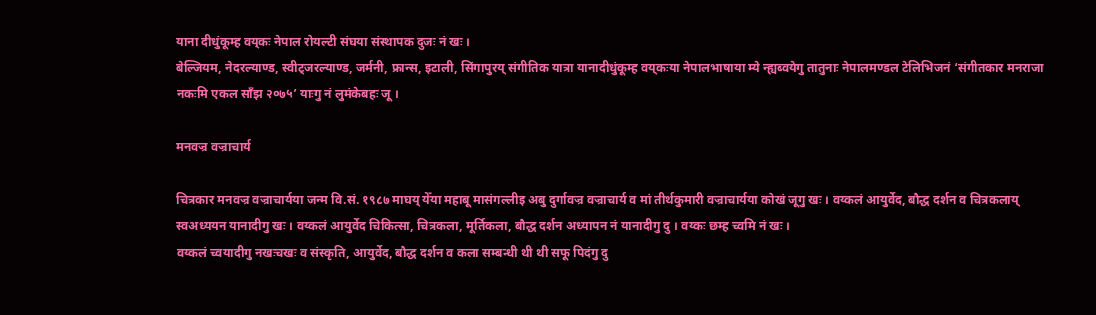याना दीधुंकूम्ह वय्‌कः नेपाल रोयल्टी संघया संस्थापक दुजः नं खः ।
बेल्जियम, नेदरल्याण्ड, स्वीट्जरल्याण्ड, जर्मनी, फ्रान्स, इटाली, सिंगापुरय्‌ संगीतिक यात्रा यानादीधुंकूम्ह वय्‌कःया नेपालभाषाया म्ये न्ह्यब्वयेगु तातुनाः नेपालमण्डल टेलिभिजनं ‘संगीतकार मनराजा नकःमि एकल साँझ २०७५’ याःगु नं लुमंकेबहः जू ।

मनवज्र वज्राचार्य

चित्रकार मनवज्र वज्राचार्यया जन्म वि.सं. १९८७ माघय् येँया महाबू मासंगल्लीइ अबु दुर्गावज्र वज्राचार्य व मां तीर्थकुमारी वज्राचार्यया कोखं जूगु खः । वय्कलं आयुर्वेद, बौद्ध दर्शन व चित्रकलाय् स्वअध्ययन यानादीगु खः । वय्कलं आयुर्वेद चिकित्सा, चित्रकला, मूर्तिकला, बौद्ध दर्शन अध्यापन नं यानादीगु दु । वय्कः छम्ह च्वमि नं खः ।
वय्कलं च्वयादीगु नखःचखः व संस्कृति, आयुर्वेद, बौद्ध दर्शन व कला सम्बन्धी थी थी सफू पिदंगु दु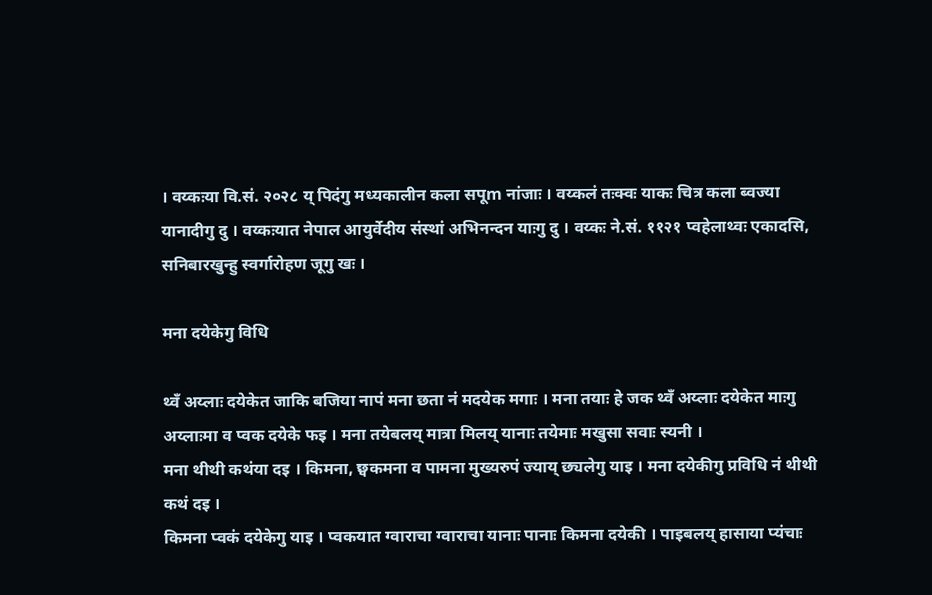। वय्कःया वि.सं. २०२८ य् पिदंगु मध्यकालीन कला सपूm नांजाः । वय्कलं तःक्वः याकः चित्र कला ब्वज्या यानादीगु दु । वय्कःयात नेपाल आयुर्वेदीय संस्थां अभिनन्दन याःगु दु । वय्कः ने.सं. ११२१ प्वहेलाथ्वः एकादसि, सनिबारखुन्हु स्वर्गारोहण जूगु खः ।

मना दयेकेगु विधि

थ्वँ अय्लाः दयेकेत जाकि बजिया नापं मना छता नं मदयेक मगाः । मना तयाः हे जक थ्वँ अय्लाः दयेकेत माःगु अय्लाःमा व प्वक दयेके फइ । मना तयेबलय् मात्रा मिलय् यानाः तयेमाः मखुसा सवाः स्यनी ।
मना थीथी कथंया दइ । किमना, छ्वकमना व पामना मुख्यरुपं ज्याय् छ्यलेगु याइ । मना दयेकीगु प्रविधि नं थीथी कथं दइ ।
किमना प्वकं दयेकेगु याइ । प्वकयात ग्वाराचा ग्वाराचा यानाः पानाः किमना दयेकी । पाइबलय् हासाया प्यंचाः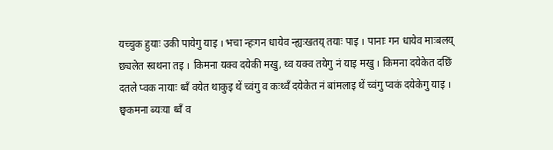यच्चुक हुयाः उकी पायेगु याइ । भचा न्हःगन धायेव न्ह्यःखतय् तयाः पाइ । पानाः गन धायेव माःबलय् छ्यलेत स्वथना तइ । किमना यक्व दयेकी मखु, थ्व यक्व तयेगु नं याइ मखु । किमना दयेकेत दछिं दतले प्वक नायाः थ्वँ वयेत थाकुइ थें च्वंगु व कःथ्वँ दयेकेत नं बांमलाइ थें च्वंगु प्वकं दयेकेगु याइ ।
छ्वकमना ब्यःया थ्वँ व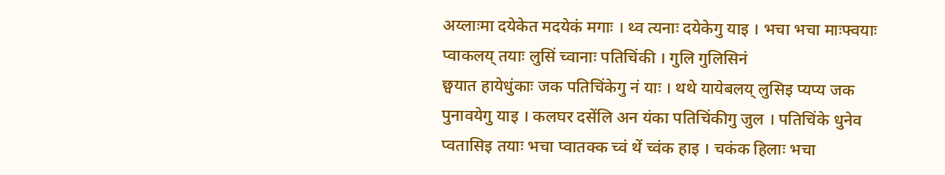अय्लाःमा दयेकेत मदयेकं मगाः । थ्व त्यनाः दयेकेगु याइ । भचा भचा माःफ्वयाः प्वाकलय् तयाः लुसिं च्वानाः पतिचिंकी । गुलि गुलिसिनं
छ्वयात हायेधुंकाः जक पतिचिंकेगु नं याः । थथे यायेबलय् लुसिइ प्यप्य जक पुनावयेगु याइ । कलघर दसेंलि अन यंका पतिचिंकीगु जुल । पतिचिंके धुनेव प्वतासिइ तयाः भचा प्वातक्क च्वं थें च्वंक हाइ । चकंक हिलाः भचा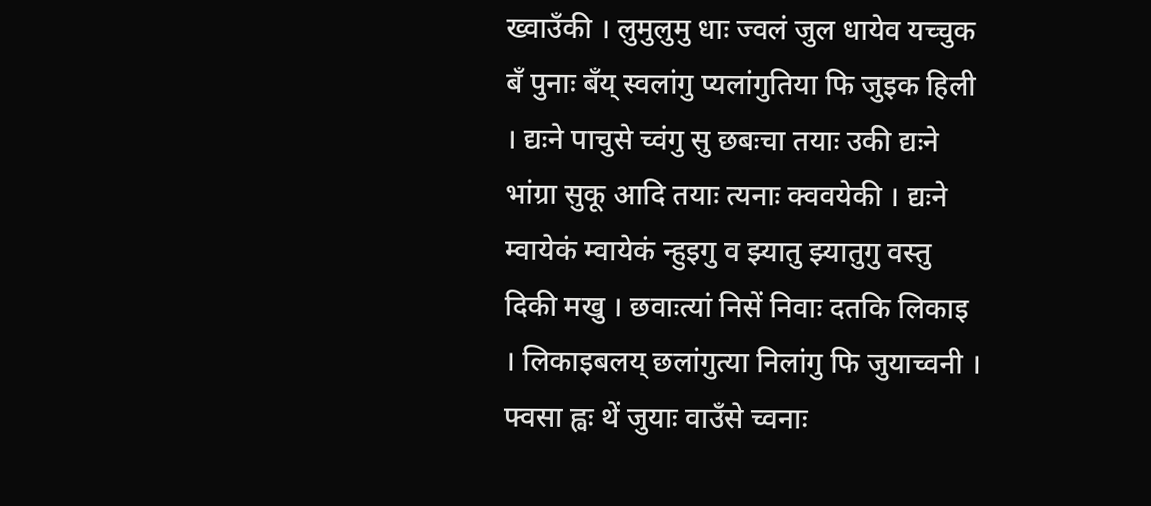ख्वाउँकी । लुमुलुमु धाः ज्वलं जुल धायेव यच्चुक बँ पुनाः बँय् स्वलांगु प्यलांगुतिया फि जुइक हिली । द्यःने पाचुसे च्वंगु सु छबःचा तयाः उकी द्यःने भांग्रा सुकू आदि तयाः त्यनाः क्ववयेकी । द्यःने म्वायेकं म्वायेकं न्हुइगु व झ्यातु झ्यातुगु वस्तु दिकी मखु । छवाःत्यां निसें निवाः दतकि लिकाइ । लिकाइबलय् छलांगुत्या निलांगु फि जुयाच्वनी । फ्वसा ह्वः थें जुयाः वाउँसे च्वनाः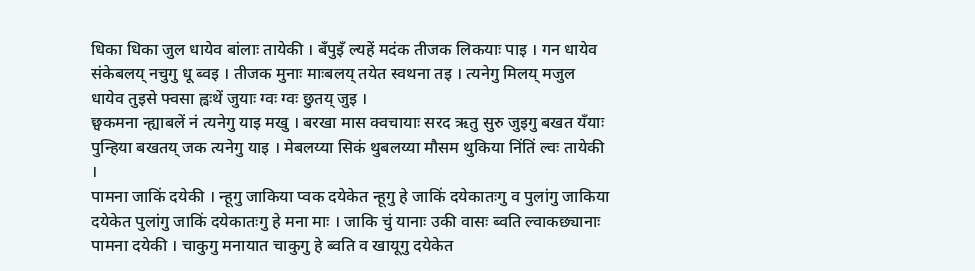धिका धिका जुल धायेव बांलाः तायेकी । बँपुइँ ल्यहें मदंक तीजक लिकयाः पाइ । गन धायेव संकेबलय् नचुगु धू ब्वइ । तीजक मुनाः माःबलय् तयेत स्वथना तइ । त्यनेगु मिलय् मजुल धायेव तुइसे फ्वसा ह्वःथें जुयाः ग्वः ग्वः छुतय् जुइ ।
छ्वकमना न्ह्याबलें नं त्यनेगु याइ मखु । बरखा मास क्वचायाः सरद ऋतु सुरु जुइगु बखत यँयाः पुन्हिया बखतय् जक त्यनेगु याइ । मेबलय्या सिकं थुबलय्या मौसम थुकिया निंतिं ल्वः तायेकी ।
पामना जाकिं दयेकी । न्हूगु जाकिया प्वक दयेकेत न्हूगु हे जाकिं दयेकातःगु व पुलांगु जाकिया दयेकेत पुलांगु जाकिं दयेकातःगु हे मना माः । जाकि चुं यानाः उकी वासः ब्वति ल्वाकछ्यानाः पामना दयेकी । चाकुगु मनायात चाकुगु हे ब्वति व खायूगु दयेकेत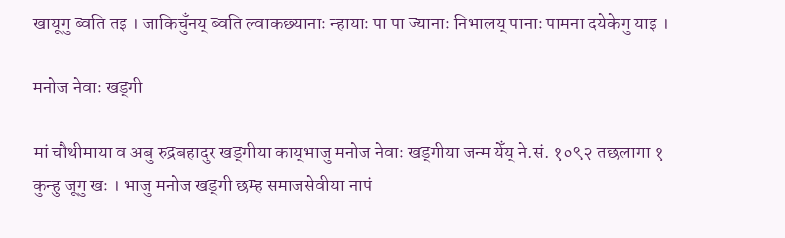खायूगु ब्वति तइ । जाकिचुँनय् ब्वति ल्वाकछ्यानाः न्हायाः पा पा ज्यानाः निभालय् पानाः पामना दयेकेगु याइ ।

मनोज नेवाः खड्गी

मां चौथीमाया व अबु रुद्रबहादुर खड्गीया काय्‌भाजु मनोज नेवाः खड्गीया जन्म येँय् ने.सं. १०९२ तछलागा १ कुन्हु जूगु खः । भाजु मनोज खड्गी छम्ह समाजसेवीया नापं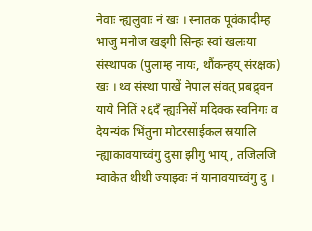नेवाः न्ह्यलुवाः नं खः । स्नातक पूवंकादीम्ह भाजु मनोज खड्गी सिन्हः स्वां खलःया संस्थापक (पुलाम्ह नायः, थौंकन्हय् संरक्षक) खः । थ्व संस्था पाखें नेपाल संवत् प्रबद्र्वन याये नितिं २६दँ न्ह्यःनिसें मदिक्क स्वनिगः व देयन्यंक भिंतुना मोटरसाईकल स्रयालि न्ह्याकावयाच्वंगु दुसा झीगु भाय्, तजिलजि म्वाकेत थीथी ज्याझ्वः नं यानावयाच्वंगु दु ।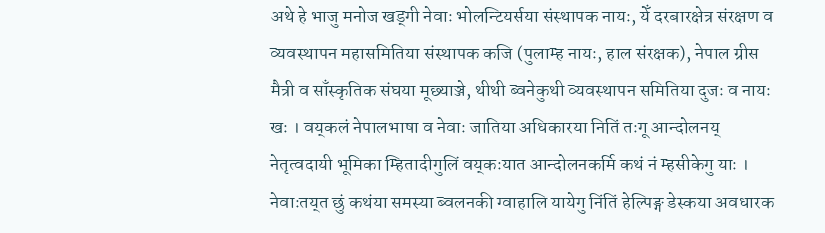अथे हे भाजु मनोज खड्गी नेवाः भोलन्टियर्सया संस्थापक नायः, येँ दरबारक्षेत्र संरक्षण व व्यवस्थापन महासमितिया संस्थापक कजि (पुलाम्ह नायः, हाल संरक्षक), नेपाल ग्रीस मैत्री व साँस्कृतिक संघया मूछ्याञ्जे, थीथी ब्वनेकुथी व्यवस्थापन समितिया दुजः व नायः खः । वय्‌कलं नेपालभाषा व नेवाः जातिया अधिकारया नितिं तःगू आन्दोलनय् नेतृत्वदायी भूमिका म्हितादीगुलिं वय्‌कःयात आन्दोलनकर्मि कथं नं म्हसीकेगु याः । नेवाःतय्‌त छुं कथंया समस्या ब्वलनकी ग्वाहालि यायेगु निंतिं हेल्पिङ्ग डेस्कया अवधारक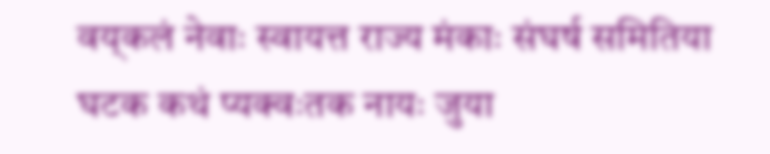वय्‌कलं नेवाः स्वायत्त राज्य मंकाः संघर्ष समितिया घटक कथं प्यक्वःतक नायः जुया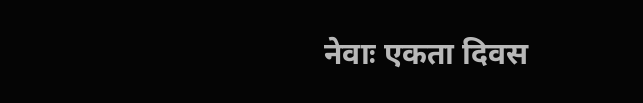नेवाः एकता दिवस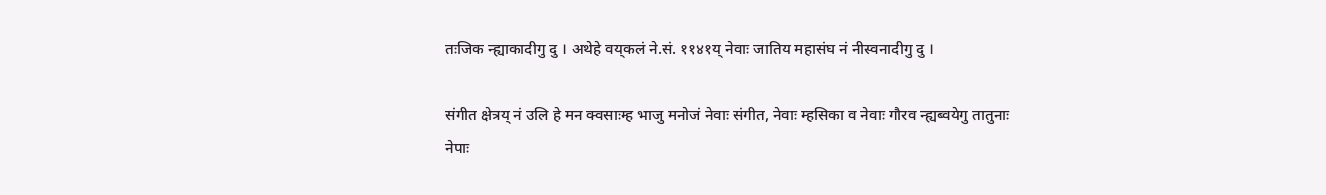तःजिक न्ह्याकादीगु दु । अथेहे वय्‌कलं ने.सं. ११४१य् नेवाः जातिय महासंघ नं नीस्वनादीगु दु ।

संगीत क्षेत्रय् नं उलि हे मन क्वसाःम्ह भाजु मनोजं नेवाः संगीत, नेवाः म्हसिका व नेवाः गौरव न्ह्यब्वयेगु तातुनाः नेपाः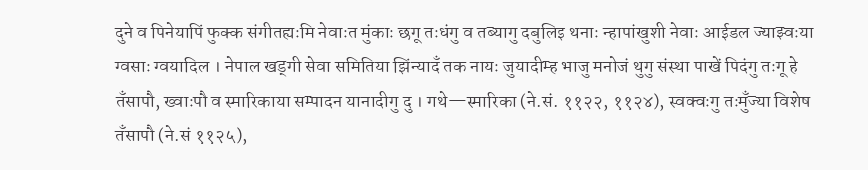दुने व पिनेयापिं फुक्क संगीतह्यःमि नेवाःत मुंकाः छगू तःधंगु व तब्यागु दबुलिइ थनाः न्हापांखुशी नेवाः आईडल ज्याझ्वःया ग्वसाः ग्वयादिल । नेपाल खड्गी सेवा समितिया झिंन्यादँ तक नायः जुयादीम्ह भाजु मनोजं थुगु संस्था पाखें पिदंगु तःगू हे तँसापौ, ख्वाःपौ व स्मारिकाया सम्पादन यानादीगु दु । गथे—स्मारिका (ने.सं. ११२२, ११२४), स्वक्वःगु तःमुँज्या विशेष तँसापौ (ने.सं ११२५),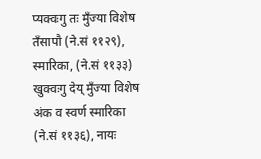प्यक्वःगु तः मुँज्या विशेष तँसापौ (ने.सं ११२९), स्मारिका, (ने.सं ११३३) खुक्वःगु देय् मुँज्या विशेष अंक व स्वर्ण स्मारिका (ने.सं ११३६), नायः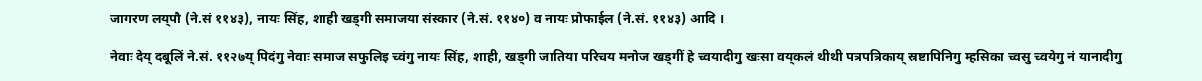जागरण लय्‌पौ (ने.सं ११४३), नायः सिंह, शाही खड्गी समाजया संस्कार (ने.सं. ११४०) व नायः प्रोफाईल (ने.सं. ११४३) आदि ।

नेवाः देय् दबूलिं ने.सं. ११२७य् पिदंगु नेवाः समाज सफुलिइ च्वंगु नायः सिंह, शाही, खड्गी जातिया परिचय मनोज खड्गीं हे च्वयादीगु खःसा वय्‌कलं थीथी पत्रपत्रिकाय् स्रष्टापिनिगु म्हसिका च्वसु च्वयेगु नं यानादीगु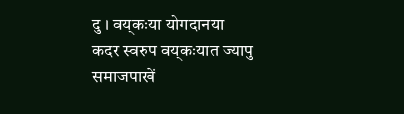दु । वय्‌कःया योगदानया कदर स्वरुप वय्‌कःयात ज्यापु समाजपाखें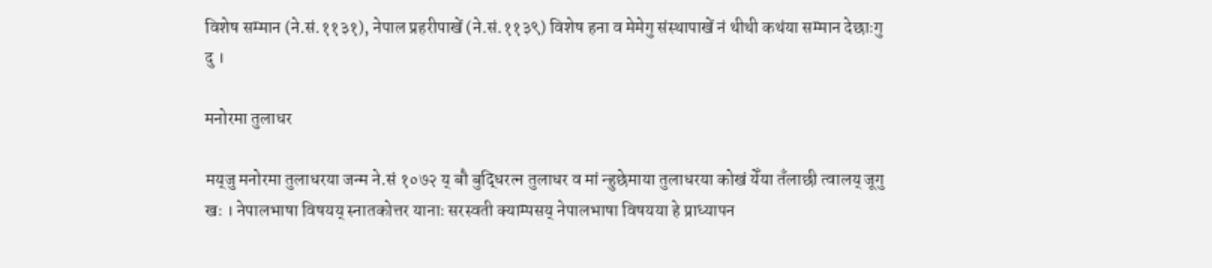विशेष सम्मान (ने.सं.११३१), नेपाल प्रहरीपाखें (ने.सं.११३९) विशेष हना व मेमेगु संस्थापाखें नं थीथी कथंया सम्मान देछाःगु दु ।

मनोरमा तुलाधर

मय्‌जु मनोरमा तुलाधरया जन्म ने.सं १०७२ य् बौ बुद्धिरत्न तुलाधर व मां न्हुछेमाया तुलाधरया कोखं येँया तँलाछी त्वालय् जूगु खः । नेपालभाषा विषयय् स्नातकोत्तर यानाः सरस्वती क्याम्पसय् नेपालभाषा विषयया हे प्राध्यापन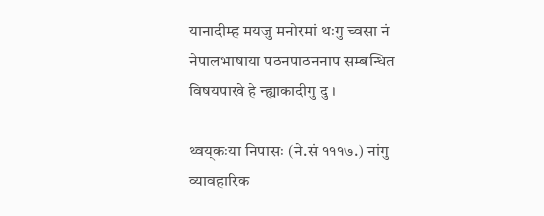यानादीम्ह मयजु मनोरमां थःगु च्वसा नं नेपालभाषाया पठनपाठननाप सम्बन्धित विषयपाखे हे न्ह्याकादीगु दु ।

थ्वय्‌कःया निपासः (ने.सं १११७.) नांगु व्यावहारिक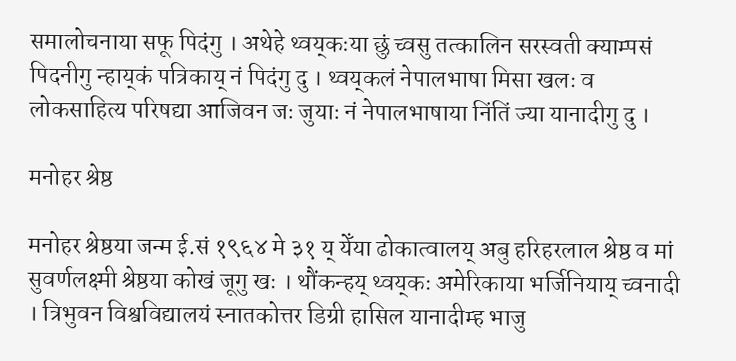समालोचनाया सफू पिदंगु । अथेहे थ्वय्‌कःया छुं च्वसु तत्कालिन सरस्वती क्याम्पसं पिदनीगु न्हाय्‌कं पत्रिकाय् नं पिदंगु दु । थ्वय्‌कलं नेपालभाषा मिसा खलः व लोकसाहित्य परिषद्या आजिवन जः जुयाः नं नेपालभाषाया निंतिं ज्या यानादीगु दु ।

मनोहर श्रेष्ठ

मनोहर श्रेष्ठया जन्म ई.सं १९६४ मे ३१ य् येँया ढोकात्वालय् अबु हरिहरलाल श्रेष्ठ व मां सुवर्णलक्ष्मी श्रेष्ठया कोखं जूगु खः । थौंकन्हय् थ्वय्‌कः अमेरिकाया भर्जिनियाय् च्वनादी । त्रिभुवन विश्वविद्यालयं स्नातकोत्तर डिग्री हासिल यानादीम्ह भाजु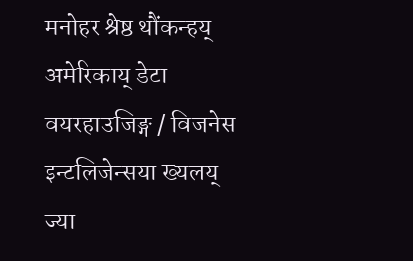मनोहर श्रेष्ठ थौंकन्हय् अमेरिकाय् डेटा वयरहाउजिङ्ग / विजनेस इन्टलिजेन्सया ख्यलय् ज्या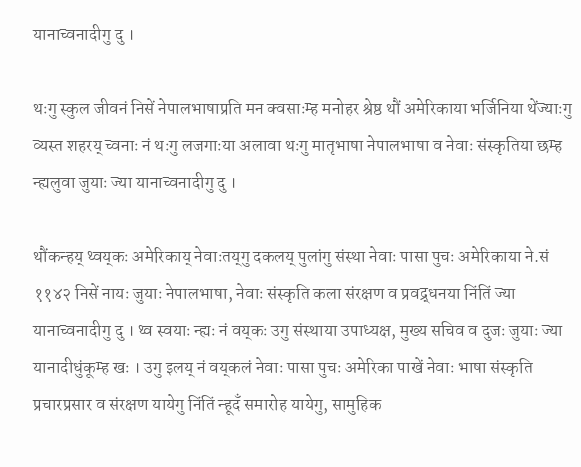यानाच्वनादीगु दु ।

थःगु स्कुल जीवनं निसें नेपालभाषाप्रति मन क्वसाःम्ह मनोहर श्रेष्ठ थौं अमेरिकाया भर्जिनिया थेंज्याःगु व्यस्त शहरय् च्वनाः नं थःगु लजगाःया अलावा थःगु मातृभाषा नेपालभाषा व नेवाः संस्कृतिया छम्ह न्ह्यलुवा जुयाः ज्या यानाच्वनादीगु दु ।

थौंकन्हय् थ्वय्‌कः अमेरिकाय् नेवाःतय्‌गु दकलय् पुलांगु संस्था नेवाः पासा पुचः अमेरिकाया ने.सं ११४२ निसें नायः जुयाः नेपालभाषा, नेवाः संस्कृति कला संरक्षण व प्रवद्र्धनया निंतिं ज्या यानाच्वनादीगु दु । थ्व स्वयाः न्ह्यः नं वय्‌कः उगु संस्थाया उपाध्यक्ष, मुख्य सचिव व दुजः जुयाः ज्या यानादीधुंकूम्ह खः । उगु इलय् नं वय्‌कलं नेवाः पासा पुचः अमेरिका पाखें नेवाः भाषा संस्कृति प्रचारप्रसार व संरक्षण यायेगु निंतिं न्हूदँ समारोह यायेगु, सामुहिक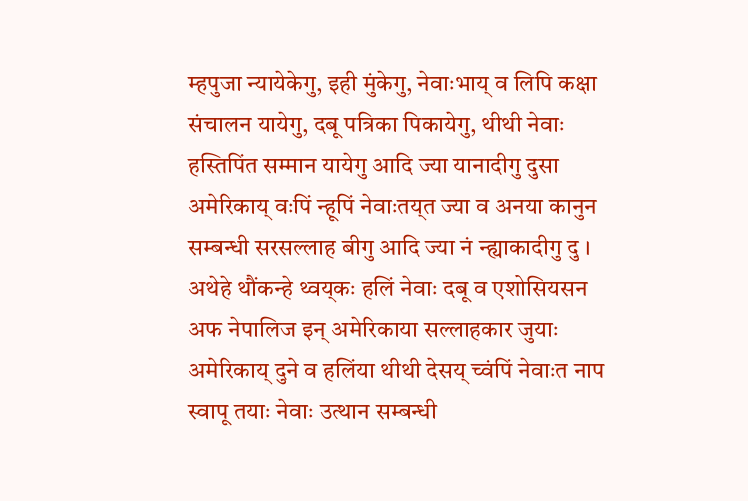म्हपुजा न्यायेकेगु, इही मुंकेगु, नेवाःभाय् व लिपि कक्षा संचालन यायेगु, दबू पत्रिका पिकायेगु, थीथी नेवाः हस्तिपिंत सम्मान यायेगु आदि ज्या यानादीगु दुसा अमेरिकाय् वःपिं न्हूपिं नेवाःतय्‌त ज्या व अनया कानुन सम्बन्धी सरसल्लाह बीगु आदि ज्या नं न्ह्याकादीगु दु । अथेहे थौंकन्हे थ्वय्‌कः हलिं नेवाः दबू व एशोसियसन अफ नेपालिज इन् अमेरिकाया सल्लाहकार जुयाः अमेरिकाय् दुने व हलिंया थीथी देसय् च्वंपिं नेवाःत नाप स्वापू तयाः नेवाः उत्थान सम्बन्धी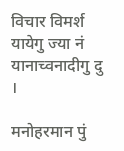विचार विमर्श यायेगु ज्या नं यानाच्वनादीगु दु ।

मनोहरमान पुं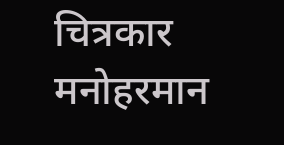चित्रकार मनोहरमान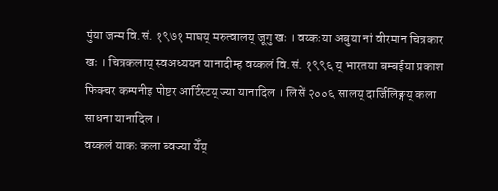पुंया जन्म वि.सं. १९७१ माघय् मरुत्वालय् जूगु खः । वय्कःया अबुया नां वीरमान चित्रकार खः । चित्रकलाय् स्वअध्ययन यानादीम्ह वय्कलं वि.सं. १९९६ य् भारतया बम्बईया प्रकाश फिक्चर कम्पनीइ पोष्टर आर्टिस्टय् ज्या यानादिल । लिसें २००६ सालय् दार्जिलिङ्गय् कला साधना यानादिल ।
वय्कलं याकः कला ब्वज्या येँय्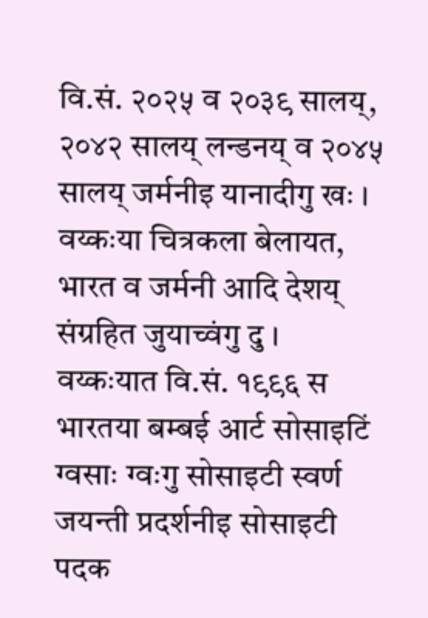वि.सं. २०२५ व २०३९ सालय्, २०४२ सालय् लन्डनय् व २०४५ सालय् जर्मनीइ यानादीगु खः । वय्कःया चित्रकला बेलायत, भारत व जर्मनी आदि देशय् संग्रहित जुयाच्वंगु दु । वय्कःयात वि.सं. १९९६ स भारतया बम्बई आर्ट सोसाइटिं ग्वसाः ग्वःगु सोसाइटी स्वर्ण जयन्ती प्रदर्शनीइ सोसाइटी पदक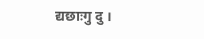द्यछाःगु दु ।